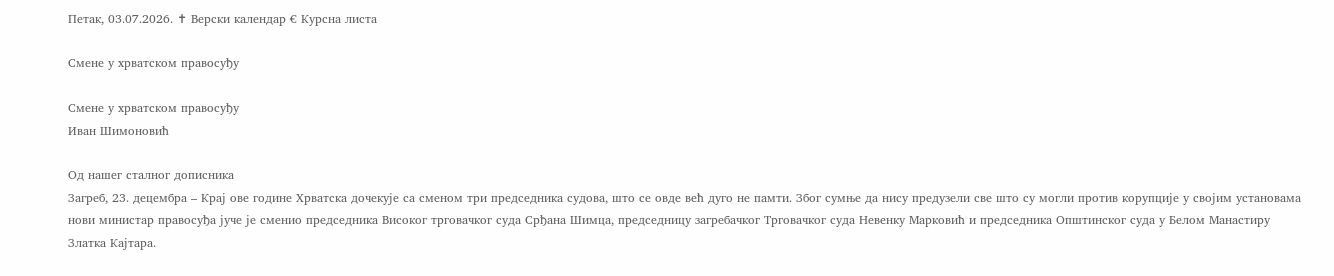Петак, 03.07.2026. ✝ Верски календар € Курсна листа

Смене у хрватском правосуђу

Смене у хрватском правосуђу
Иван Шимоновић

Од нашег сталног дописника
Загреб, 23. децембра – Крај ове године Хрватска дочекује са сменом три председника судова, што се овде већ дуго не памти. Због сумње да нису предузели све што су могли против корупције у својим установама нови министар правосуђа јуче је сменио председника Високог трговачког суда Срђана Шимца, председницу загребачког Трговачког суда Невенку Марковић и председника Општинског суда у Белом Манастиру Златка Кајтара.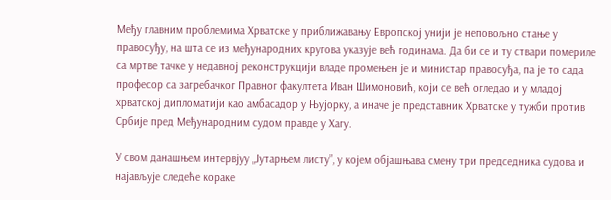Међу главним проблемима Хрватске у приближавању Европској унији је неповољно стање у правосуђу, на шта се из међународних кругова указује већ годинама. Да би се и ту ствари помериле са мртве тачке у недавној реконструкцији владе промењен је и министар правосуђа, па је то сада професор са загребачког Правног факултета Иван Шимоновић, који се већ огледао и у младој хрватској дипломатији као амбасадор у Њујорку, а иначе је представник Хрватске у тужби против Србије пред Међународним судом правде у Хагу.

У свом данашњем интервјуу „Јутарњем листу”, у којем објашњава смену три председника судова и најављује следеће кораке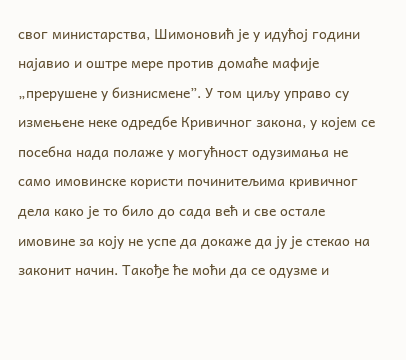свог министарства, Шимоновић је у идућој години најавио и оштре мере против домаће мафије „прерушене у бизнисмене”. У том циљу управо су измењене неке одредбе Кривичног закона, у којем се посебна нада полаже у могућност одузимања не само имовинске користи починитељима кривичног дела како је то било до сада већ и све остале имовине за коју не успе да докаже да ју је стекао на законит начин. Такође ће моћи да се одузме и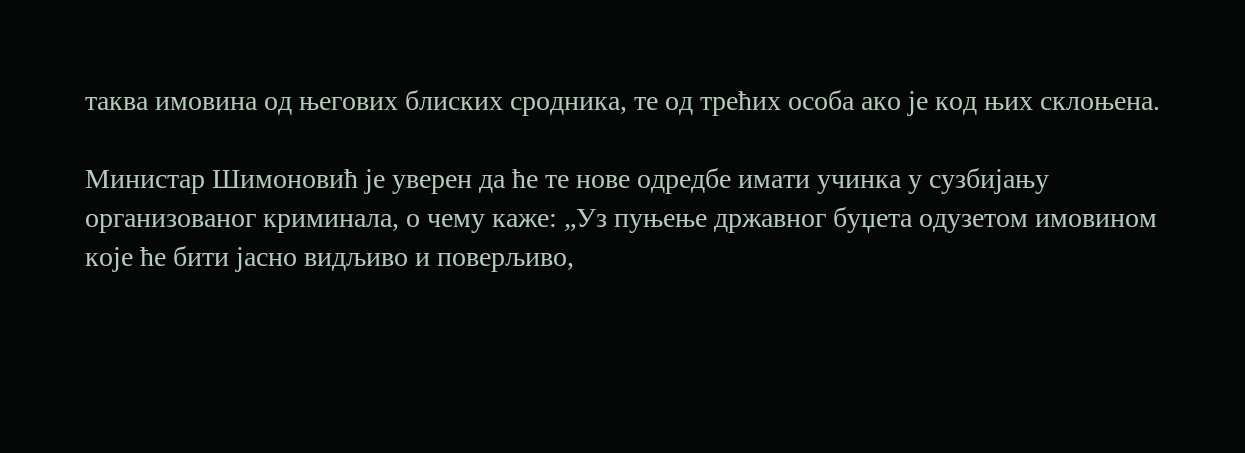таква имовина од његових блиских сродника, те од трећих особа ако је код њих склоњена.

Министар Шимоновић је уверен да ће те нове одредбе имати учинка у сузбијању организованог криминала, о чему каже: „Уз пуњење државног буџета одузетом имовином које ће бити јасно видљиво и поверљиво,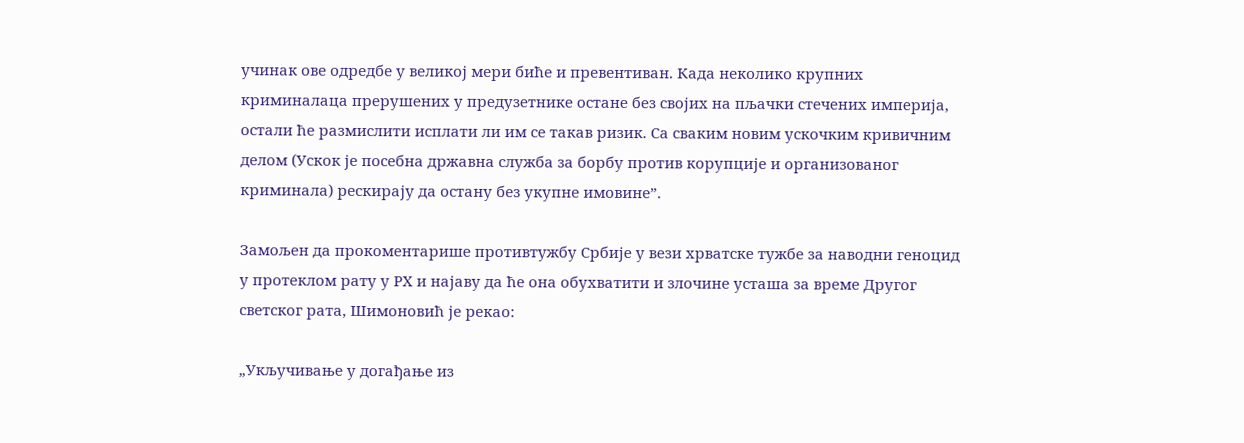учинак ове одредбе у великој мери биће и превентиван. Када неколико крупних криминалаца прерушених у предузетнике остане без својих на пљачки стечених империја, остали ће размислити исплати ли им се такав ризик. Са сваким новим ускочким кривичним делом (Ускок је посебна државна служба за борбу против корупције и организованог криминала) рескирају да остану без укупне имовине”.

Замољен да прокоментарише противтужбу Србије у вези хрватске тужбе за наводни геноцид у протеклом рату у РХ и најаву да ће она обухватити и злочине усташа за време Другог светског рата, Шимоновић је рекао:

„Укључивање у догађање из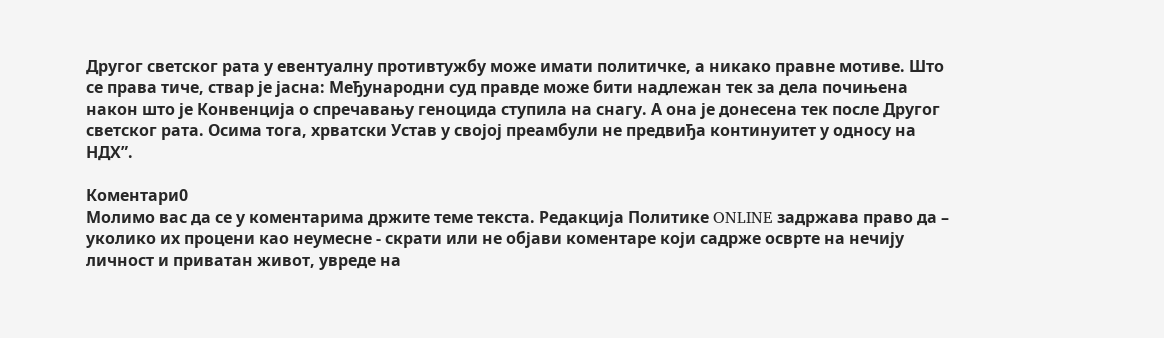Другог светског рата у евентуалну противтужбу може имати политичке, а никако правне мотиве. Што се права тиче, ствар је јасна: Међународни суд правде може бити надлежан тек за дела почињена након што је Конвенција о спречавању геноцида ступила на снагу. А она је донесена тек после Другог светског рата. Осима тога, хрватски Устав у својој преамбули не предвиђа континуитет у односу на НДХ”.

Коментари0
Молимо вас да се у коментарима држите теме текста. Редакција Политике ONLINE задржава право да – уколико их процени као неумесне - скрати или не објави коментаре који садрже осврте на нечију личност и приватан живот, увреде на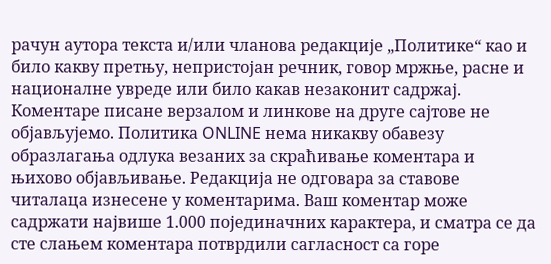рачун аутора текста и/или чланова редакције „Политике“ као и било какву претњу, непристојан речник, говор мржње, расне и националне увреде или било какав незаконит садржај. Коментаре писане верзалом и линкове на друге сајтове не објављујемо. Политика ONLINE нема никакву обавезу образлагања одлука везаних за скраћивање коментара и њихово објављивање. Редакција не одговара за ставове читалаца изнесене у коментарима. Ваш коментар може садржати највише 1.000 појединачних карактера, и сматра се да сте слањем коментара потврдили сагласност са горе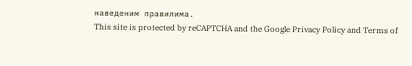наведеним правилима.
This site is protected by reCAPTCHA and the Google Privacy Policy and Terms of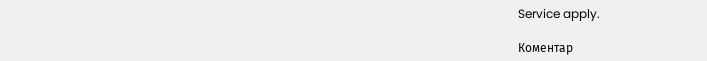Service apply.

Комeнтар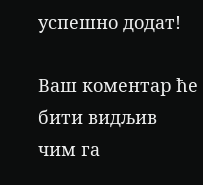успeшно додат!

Ваш комeнтар ћe бити видљив чим га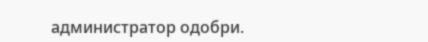администратор одобри.